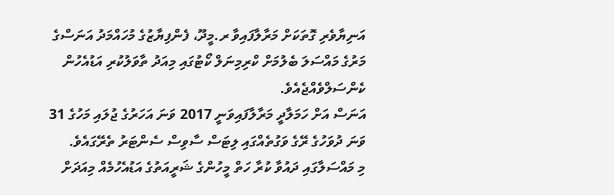އަނިޔާވެރި ގޮތަކަށް މަރާލާފައިވާ ރ.މީދޫ، ފެންފިޔާޒުގެ މުހައްމަދު އަނަސްގެ މަރުގެ މައްސަލަ ބެލުމަށް ކްރިމިނަލް ކޯޓުގައި މިއަދު ތާވަލުކުރި އަޑުއެހުން ކެންސަލްވެއްޖެއެވެ.
އަނަސް އަށް ހަމަލާދީ މަރާލާފައިވަނީ 2017 ވަނަ އަހަރުގެ ޖުލައި މަހުގެ 31 ވަނަ ދުވަހުގެ ރޭގެ ވަގުތެއްގައި ލިޓަސް ސާވިސް ސެންޓަރު ތެރޭގައެވެ.
މި މައްސަލާގައި ދައުވާ ކުރާ ހަތް މީހުންގެ ޝަރީއަތުގެ އަޑުއެހުމެއް މިއަދަށް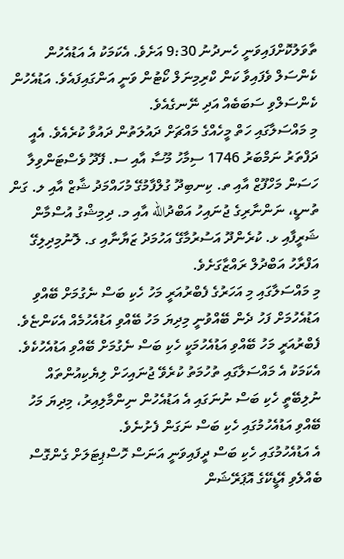ތާވަލުކޮށްފައިވަނީ ހެނދުނު 9:30 އަށެވެ. އެކަމަކު އެ އަޑުއެހުން ކެންސަލް ވެފައިވާ ކަން ކްރިމިނަލް ކޯޓުން ވަނީ އަންގައިފައެވެ. އަޑުއެހުން ކެންސަލްވި ސަބަބެއް އަދި ނޭނގެއެވެ.
މި މައްސަލާގައި ހަތް މީހެއްގެ މައްޗަށް ދައުލަތުން ދައުވާ ކުރެއެވެ. އެއީ ދަފްތަރު ނަމްބަރު 1746 ސިމާހު މޫސާ އާއި ސ. ފޭދޫ ވެސްޓަންވިލާ ހަސަން މަހްފޫޒް އާއި ތ. ކިނބިދޫ ގުލްފާމުގޭ މުހައްމަދު ޝާޒް އާއި ލ. ގަން ތުނޑީ، ނަންނާރިގެ ޖުނައިހު އަބްދުالله އާއި މ. ދިމިޝްގު އުސްމާން ޝަރީފާއި ޅ. ކުރެންދޫ އަސުރުމާގޭ އަހުމަދު ޒަޔާނާއި ގ. ލޮނުމިދިލިގޭ އަފްރާހު އަބްދުލް ރައްޒާގަށެވެ.
މި މައްސަލާގައި މި އަހަރުގެ ފެބްރުއަރީ މަހު ހެކި ބަސް ނެގުމަށް ބޭއްވި އަޑުއެހުމަށް ފަހު ދެން ބޭއްވުނީ މިދިޔަ މަހު ބޭއްވި އަޑުއެހުމެއް އެކަންޏެވެ. ފެބްރުއަރީ މަހު ބޭއްވި އަޑުއެހުމަކީ ހެކި ބަސް ނެގުމަށް ބޭއްވި އަޑުއެހުކެވެ. އެކަމަކު އެ މައްސަލާގައި ތުހުމަތު ކުރެވޭ ޖުނައިހަށް ލިޔެކިއުންތައް ނުލިބޭތީ ހެކި ބަސް ނުނަގައި އެ އަޑުއެހުން ނިންމާލިއިރު، މިދިޔަ މަހު ބޭއްވި އަޑުއެހުމުގައި ހެކި ބަސް ނަގަން ފެށުނެވެ.
އެ އަޑުއެހުމުގައި ހެކި ބަސް ދީފައިވަނީ އަނަސް ހޮސްޕިޓަލަށް ގެންގޮސް ބެއްލެވި އޭޑީކޭގެ އޮޕަރޭޝަން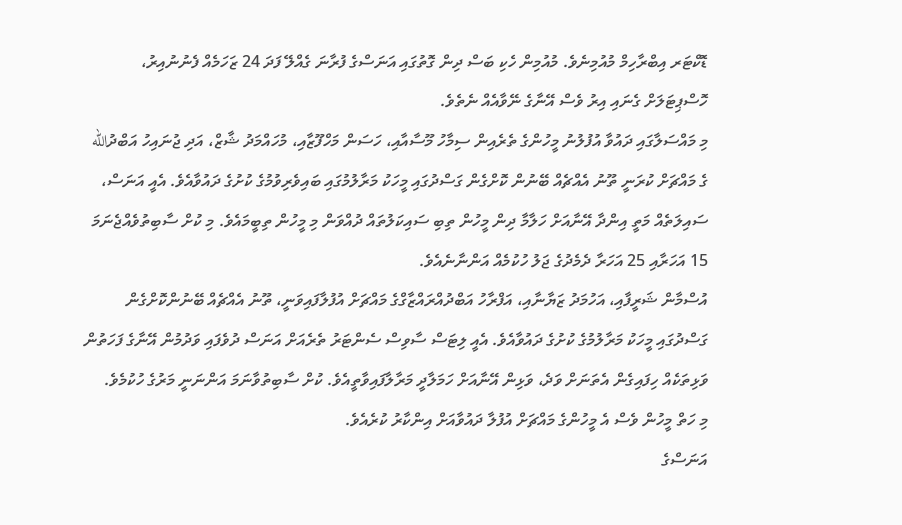ޑޮކްޓަރ އިބްރާހިމް މުއުމިނެވެ. މުއުމިން ހެކި ބަސް ދިން ގޮތުގައި އަނަސްގެ ފުރާނަ ގެއްލޭ ފަދަ 24 ޒަހަމެއް ފެނުނުއިރު، ހޮސްޕިޓަލަށް ގެނައި އިރު ވެސް އޭނާގެ ނޭވާއެއް ނެތެވެ.
މި މައްސަލާގައި ދައުވާ އުފުލުނު މީހުންގެ ތެރެއިން ސިމާހު މޫސާއާއި، ހަސަން މަހްފޫޒާއި، މުހައްމަދު ޝާޒް، އަދި ޖުނައިހު އަބްދުالله ގެ މައްޗަށް ކުރަނީ ތޫނު އެއްޗެއް ބޭނުން ކޮށްގެން ގަސްދުގައި މީހަކު މަރާލުމުގައި ބައިވެރިވުމުގެ ކުށުގެ ދައުވާއެވެ. އެއީ އަނަސް، ސައިލަތެއް މަތީ އިންދާ އޭނާއަށް ހަލާމާ ދިން މީހުން ތިބި ސައިކަލުތައް ދުއްވަން މި މީހުން ތިބީމައެވެ. މި ކުށް ސާބިތުވެއްޖެނަމަ 15 އަހަރާއި 25 އަހަރާ ދެމެދުގެ ޖަލު ހުކުމެއް އަންނާނެއެވެ.
އުސްމާން ޝަރީފާއި، އަހުމަދު ޒަޔާނާއި، އަފްރާހު އަބްދުއްރައްޒާގްގެ މައްޗަށް އުފުލާފައިވަނީ، ތޫނު އެއްޗެއް ބޭނުންކޮށްގެން ގަސްދުގައި މީހަކު މަރާލުމުގެ ކުށުގެ ދައުވާއެވެ. އެއީ ލިޓަސް ސާވިސް ސެންޓަރު ތެރެއަށް އަނަސް ދުވެފައި ވަދުމުން އޭނާގެ ފަހަތުން ވަޅިތަކެއް ހިފައިގެން އެތަނަށް ވަދެ، ވަޅިން އޭނާއަށް ހަމަލާދީ މަރާލާފައިވާތީއެވެ. ކުށް ސާބިތުވާނަމަ އަންނަނީ މަރުގެ ހުކުމެވެ.
މި ހަތް މީހުން ވެސް އެ މީހުންގެ މައްޗަށް އުފުލާ ދައުވާއަށް އިންކާރު ކުރެއެވެ.
އަނަސްގެ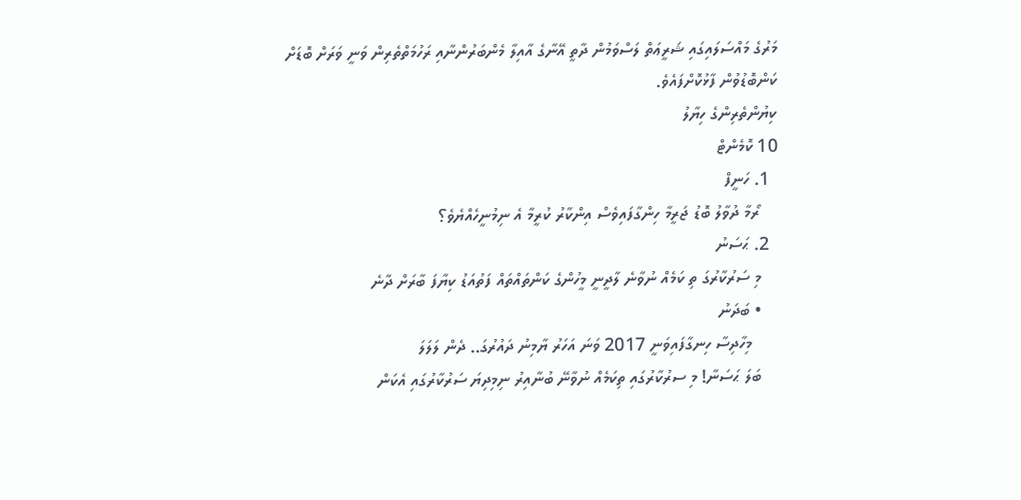މަރުގެ މައްސަލައިގައި ޝަރީޢަތް ލަސްވަމުން ދާތީ އޭނާގެ އާއިލާ މެންބަރުންނާއި ރަހުމަތްތެރިން ވަނީ ވަރަށް ބޮޑަށް ކަންބޮޑުވުން ފާޅުކޮށްފައެވެ.
ކިޔުންތެރިންގެ ހިޔާލު
10 ކޮމެންޓް
  1. ހަނީފް
    ރޯމާ ދުވާލު ބޮޑު ޖަރީމާ ހިންގާފައިވެސް އިންކާރު ކުރީމާ އެ ނިމުނީހެއްޔެވެ؟
  2. ޙަސަނު
    މި ސަރުކާރުގަ ތި ކަމެއް ނުވާނެ ލާދީނީ މީހުންގެ ކަންތައްތައް ފަތުއަޑު ކިޔާފަ ބާރަށް ދާނެ
    • ބަދަނު
      މިހާދިސާ ހިނގާފައިވަނީ 2017 ވަނަ އަހަރު ޔާމިނު ދައުރުގަ.. ދެން ލަލަލަ
    ބަލަ ޙަސަނާ! މި ސރުކާރުގައި ތިކަމެއް ނުވާނޭ ބުނާއިރު ނިމިދިޔަ ސަރުކާރުގައި އެކަން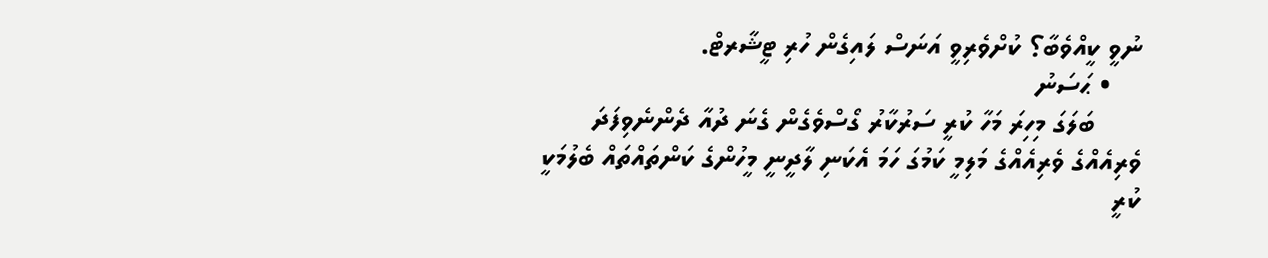ނުވީ ކީއްވެބާ؟ ކުށްވެރިވީ އަނަސް ލައިގެން ހުރި ޓީޝާރޓް.
    • ޙަސަނު
      ބަލަގަ މިހިރަ މަހާ ކުރީ ސަރުކާރު ގޯސްވެގެން ގެނަ ދުއާ ދެންނެވިފަދަ ވެރިއެއްގެ ވެރިއެއްގެ މަލިމީ ކަމުގަ ހަމަ އެކަނި ލާދީނީ މީހުންގެ ކަންތައްތައް ބެލުމަކީ ކުރީ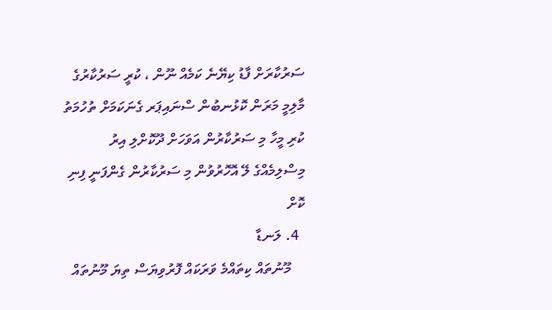ސަރުކާރަށް ފާޑު ކިޔޭނެ ކަމެއް ނޫން ، ކުރީ ސަރުކާރުގެ މާލިމީ މަރަން ކޮޅުނބުން ސްނައިޕަރ ގެނަކަމަށް ތުހުމަތު ކުރި މީހާ މި ސަރުކާރުން އަވަހަށް ދޫކޮށްލި އިރު މިސްލިމެއްގެ ލޭ އޮހޮރުވުން މި ސަރުކާރުން ގެންފަނީ ފިނި ކޮށް
  4. ލަނޑާ
    މޫނުތައް ކިތައްމެ ވަރަކައް ފޮރުވިޔަސް ތިޔަ މޫނުތައް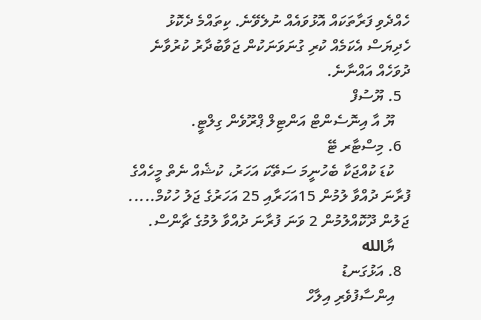ހެއްދެވި ފަރާތަކައް އޮޅުވައެއް ނުލެވޭނެ. ކިތައްމެ ދެކޮޅު ހެދިޔަސް އެކަމެއް ކުރި ގުނަވަނަކުން ޖަވާބުދާރު ކުރުވާނެ ދުވަހެއް އައްނާނެ.
  5. ޔޫސުފް
    ޔޫ އާ އިނޮސެންޓް އަންޓިލް ޕްރޫވެން ގިލްޓީ.
  6. މިސްޓާރ ޓޭ
    ކުޑަ ކުއްޖަކާ ބެހުނީމަ ސަތޭކަ އަހަރު، ކުޝެއް ނެތް މީހެއްގެ ފުރާނަ ދުއްވާ ލުމުން 15އަހަރާއި 25 އަހަރުގެ ޖަލު ހުކުމް..... ޖަލުން ދޫކޮއްލުމުން 2 ވަނަ ފުރާނަ ދުއްވާ ލުމުގެ ޗާންސް.
    ޔާالله
  8. އަޅުގަނޑު
    އިންސާފުވެރި އިލާހް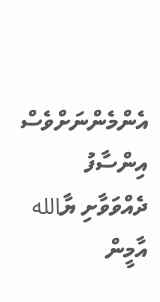އެންމެންނަށްވެސް އިންސާފު ދެއްވަވާށި ޔާالله އާމީން